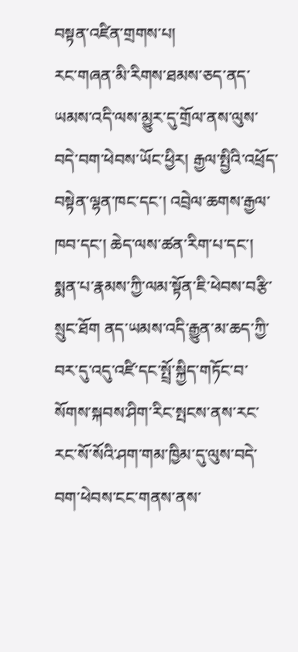བསྟན་འཛིན་གྲགས་པ།
རང་གཞན་མི་རིགས་ཐམས་ཅད་ནད་ཡམས་འདི་ལས་མྱུར་དུ་གྲོལ་ནས་ལུས་བདེ་བག་ཕེབས་ཡོང་ཕྱིར། རྒྱལ་སྤྱིའི་འཕྲོད་བསྟེན་ལྷན་ཁང་དང་། འབྲེལ་ཆགས་རྒྱལ་ཁབ་དང་། ཆེད་ལས་ཚན་རིག་པ་དང་། སྨན་པ་རྣམས་ཀྱི་ལམ་སྟོན་ཇི་ཕེབས་བརྩི་སྲུང་ཐོག ནད་ཡམས་འདི་རྒྱུན་མ་ཆད་ཀྱི་བར་དུ་འདུ་འཛི་དང་སྤྲོ་སྐྱིད་གཏོང་བ་སོགས་སྐབས་ཤིག་རིང་སྤངས་ནས་རང་རང་སོ་སོའི་ཤག་གམ་ཁྱིམ་དུ་ལུས་བདེ་བག་ཕེབས་ངང་གནས་ནས་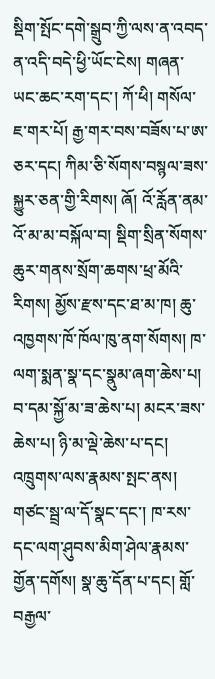སྡིག་སྤོང་དགེ་སྒྲུབ་ཀྱི་ལས་ན་འབད་ན་འདི་བདེ་ཕྱི་ཡོང་ངེས། གཞན་ཡང་ཆང་རག་དང་། ཀོ་ཕི། གསོལ་ཇ་གར་པོ། རྒྱ་གར་བས་བཟོས་པ་ཨ་ཅར་དང། ཀིམ་ཅི་སོགས་བསྙལ་ཟས་སྐྱུར་ཅན་གྱི་རིགས། ཞོ། འོ་རློན་ནམ་འོ་མ་མ་བསྐོལ་བ། སྡིག་སྲིན་སོགས་ཆུར་གནས་སྲོག་ཆགས་ཕྲ་མོའི་རིགས། མྱོས་རྫས་དང་ཐ་མ་ཁ། ཆུ་འཁྱགས་ཁོ་ཁོལ་ཁུ་ནག་སོགས། ཁ་ལག་སྨན་སྣ་དང་སྣུམ་ཞག་ཆེས་པ། བ་དམ་སྐྱོ་མ་ཟ་ཆེས་པ། མངར་ཟས་ཆེས་པ། ཉི་མ་ལྡེ་ཆེས་པ་དང། འཁྲུགས་ལས་རྣམས་སྤང་ནས། གཙང་སྦྲ་ལ་དོ་སྣང་དང་། ཁ་རས་དང་ལག་ཤུབས་མིག་ཤེལ་རྣམས་གྱོན་དགོས། སྣ་ཆུ་དོན་པ་དང། གློ་བརྒྱལ་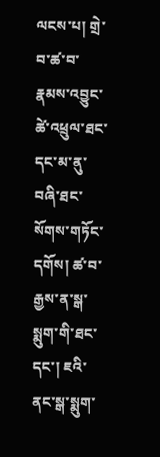ལངས་པ། གྲེ་བ་ཚ་བ་རྣམས་འབྱུང་ཚེ་འཕྲུལ་ཐང་དང་མ་ནུ་བཞི་ཐང་སོགས་གཏོང་དགོས། ཚ་བ་རྒྱས་ན་སྒ་སྨུག་གི་ཐང་དང་། ཇའི་ནང་སྒ་སྨུག་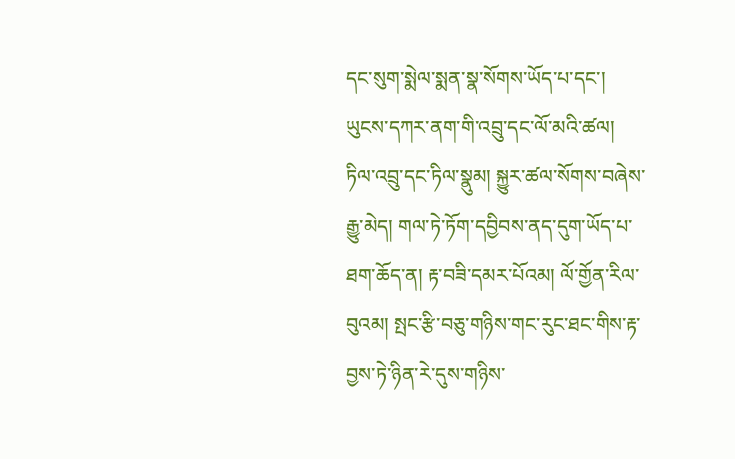དང་སུག་སྨེལ་སྨན་སྣ་སོགས་ཡོད་པ་དང་། ཡུངས་དཀར་ནག་གི་འབྲུ་དང་ལོ་མའི་ཚལ། ཏིལ་འབྲུ་དང་ཏིལ་སྣུམ། སྐྱུར་ཚལ་སོགས་བཞེས་རྒྱུ་མེད། གལ་ཏེ་ཏོག་དབྱིབས་ནད་དུག་ཡོད་པ་ཐག་ཆོད་ན། རྟ་བཟི་དམར་པོའམ། ལོ་གྱོན་རིལ་བུའམ། སྤང་རྩི་བཅུ་གཉིས་གང་རུང་ཐང་གིས་རྟ་བྱས་ཏེ་ཉིན་རེ་དུས་གཉིས་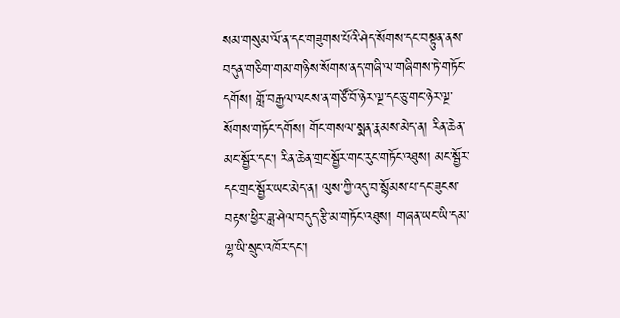སམ་གསུམ་ལོ་ན་དང་གཟུགས་པོའི་ཤེད་སོགས་དང་བསྟུན་ནས་བདུན་གཅིག་གམ་གཉིས་སོགས་ནད་གཞི་ལ་གཞིགས་ཏེ་གཏོང་དགོས། གློ་བརྒྱལ་ལངས་ན་གཙོ་བོ་ཉེར་ལྔ་དང་ཅུ་གང་ཉེར་ལྔ་སོགས་གཏོང་དགོས། གོང་གསལ་སྨན་རྣམས་མེད་ན། རིན་ཆེན་མང་སྦྱོར་དང་། རིན་ཆེན་གྲང་སྦྱོར་གང་རུང་གཏོང་འཐུས། མང་སྦྱོར་དང་གྲང་སྦྱོར་ཡང་མེད་ན། ལུས་ཀྱི་འདུ་བ་སྙོམས་པ་དང་ཟུངས་བརྟས་ཕྱིར་ཟླ་ཤེལ་བདུད་རྩི་མ་གཏོང་འཐུས། གཞན་ཡང་ཡི་དམ་ལྷ་ཡི་སྲུང་འཁོར་དང་།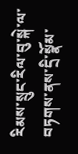རིམས་སྲུང་རིལ་བུ་སྐེ་ལ་བཏགས་ནས་དྲི་སྣོམ་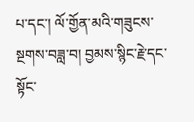པ་དང་། ལོ་གྱོན་མའི་གཟུངས་སྔགས་བཟླ་བ། བྱམས་སྙིང་རྗེ་དང་སྟོང་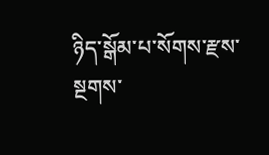ཉིད་སྒོམ་པ་སོགས་རྫས་སྔགས་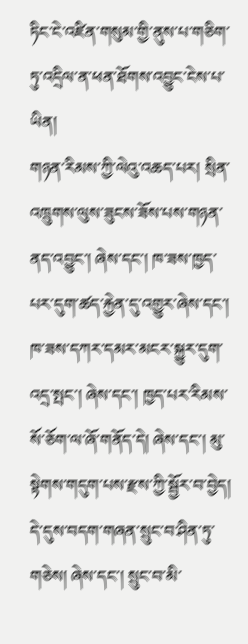ཏིང་ངེ་འཛིན་གསུམ་གྱི་ནུས་པ་གཅིག་ཏུ་འདྲིལ་ན་ཕན་ཐོགས་འབྱུང་ངེས་པ་ཡིན།
གཉན་རིམས་ཀྱི་ལེའུ་འཆད་པར། སྲིན་འཁྲུགས་ལུས་ཟུངས་ཟོས་པས་གཉན་ནད་འབྱུང་། ཞེས་དང་། ཁ་ཟས་ཁྱད་པར་དུག་ཚད་རྐྱེན་དུ་འགྱུར་ཞེས་དང་། ཁ་ཟས་དཀར་དམར་མངར་སྐྱུར་དུག་འདྲ་སྤང་། ཞེས་དང་། ཁྱད་པར་རིམས་སོ་ཅོག་ལ་ཞོ་གནོད་དེ། ཞེས་དང་། མུ་སྟེགས་གདུག་པས་རྫས་ཀྱི་སྦྱོར་བ་བྱེད། དེ་དུས་བདག་གཞན་སྲུང་བ་ཤིན་ཏུ་གཅེས། ཞེས་དང་། སྲུང་བ་མི་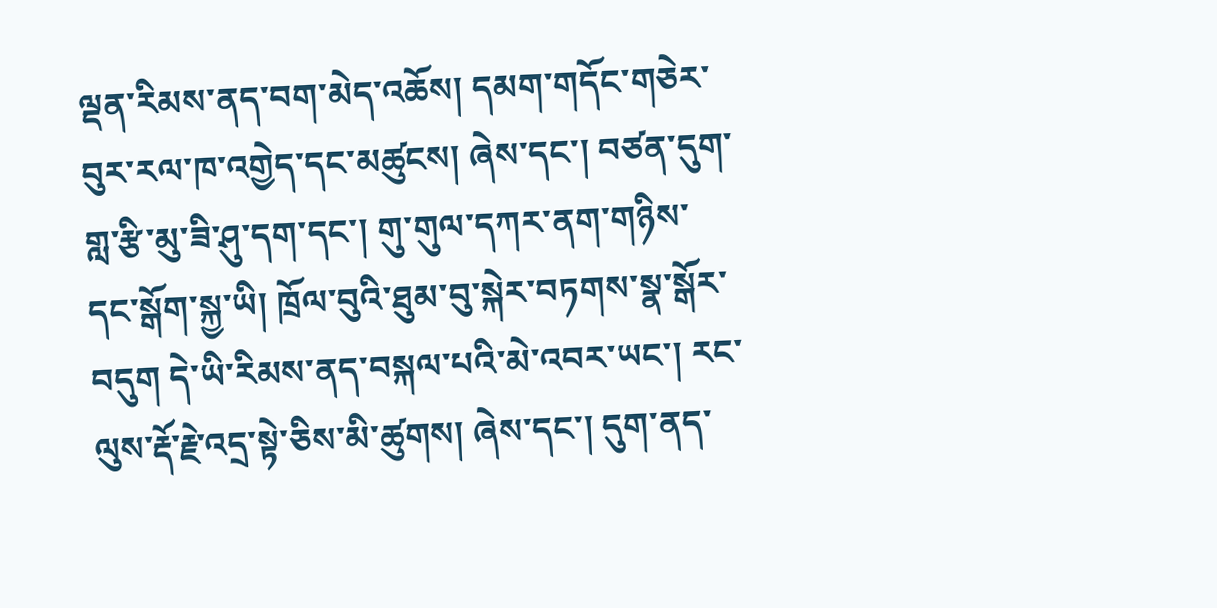ལྡན་རིམས་ནད་བག་མེད་འཆོས། དམག་གདོང་གཅེར་བུར་རལ་ཁ་འགྱེད་དང་མཚུངས། ཞེས་དང་། བཙན་དུག་གླ་རྩི་མུ་ཟི་ཤུ་དག་དང་། གུ་གུལ་དཀར་ནག་གཉིས་དང་སྒོག་སྐྱ་ཡི། ཁྲོལ་བུའི་ཐུམ་བུ་སྐེར་བཏགས་སྣ་སྒོར་བདུག དེ་ཡི་རིམས་ནད་བསྐལ་པའི་མེ་འབར་ཡང་། རང་ལུས་རྡོ་རྗེ་འདྲ་སྟེ་ཅིས་མི་ཚུགས། ཞེས་དང་། དུག་ནད་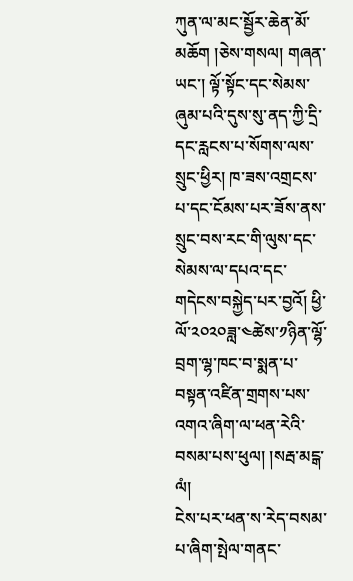ཀུན་ལ་མང་སྦྱོར་ཆེན་མོ་མཆོག །ཅེས་གསལ། གཞན་ཡང་། ལྟོ་སྟོང་དང་སེམས་ཞུམ་པའི་དུས་སུ་ནད་ཀྱི་དྲི་དང་རླངས་པ་སོགས་ལས་སྲུང་ཕྱིར། ཁ་ཟས་འགྲངས་པ་དང་ངོམས་པར་ཟོས་ནས་སྲུང་བས་རང་གི་ལུས་དང་སེམས་ལ་དཔའ་དང་གདེངས་བསྐྱེད་པར་བྱའོ། ཕྱི་ལོ་༢༠༢༠ཟླ་༤ཚེས་༡ཉིན་ལྷོ་བྲག་ལྷ་ཁང་བ་སྨན་པ་བསྟན་འཛིན་གྲགས་པས་འགའ་ཞིག་ལ་ཕན་རེའི་བསམ་པས་ཕུལ། །སརྦ་མངྒ་ལཾ།
ངེས་པར་ཕན་ས་རེད་བསམ་པ་ཞིག་སྤེལ་གནང་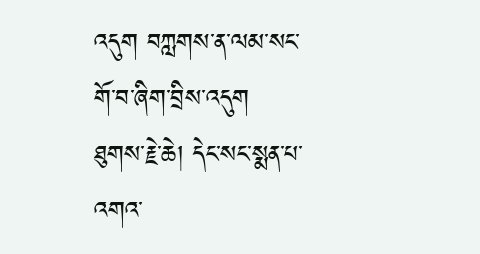འདུག བཀླགས་ན་ལམ་སང་གོ་བ་ཞིག་བྲིས་འདུག ཐུགས་རྗེ་ཆེ། དེང་སང་སྨན་པ་འགའ་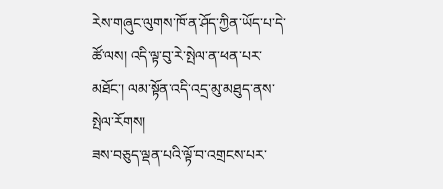རེས་གཞུང་ལུགས་ཁོ་ན་ཤོད་ཀྱིན་ཡོད་པ་དེ་ཚོ་ལས། འདི་ལྟ་བུ་རེ་སྤེལ་ན་ཕན་པར་མཐོང་། ལམ་སྟོན་འདི་འདྲ་མུ་མཐུད་ནས་སྤེལ་རོགས།
ཟས་བཅུད་ལྡན་པའི་ལྟོ་བ་འགྲངས་པར་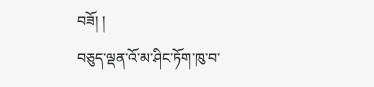བཟོ། །
བཅུད་ལྡན་འོ་མ་ཤིང་ཏོག་ཁུ་བ་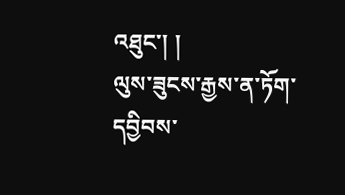འཐུང་། །
ལུས་ཟུངས་རྒྱས་ན་ཏོག་དབྱིབས་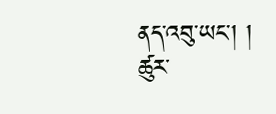ནད་འབུ་ཡང་། །
ཚུར་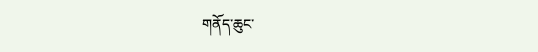གནོད་ཆུང་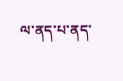ལ་ནད་པ་ནད་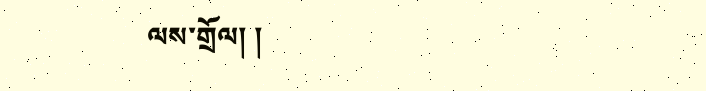ལས་གྲོལ། །